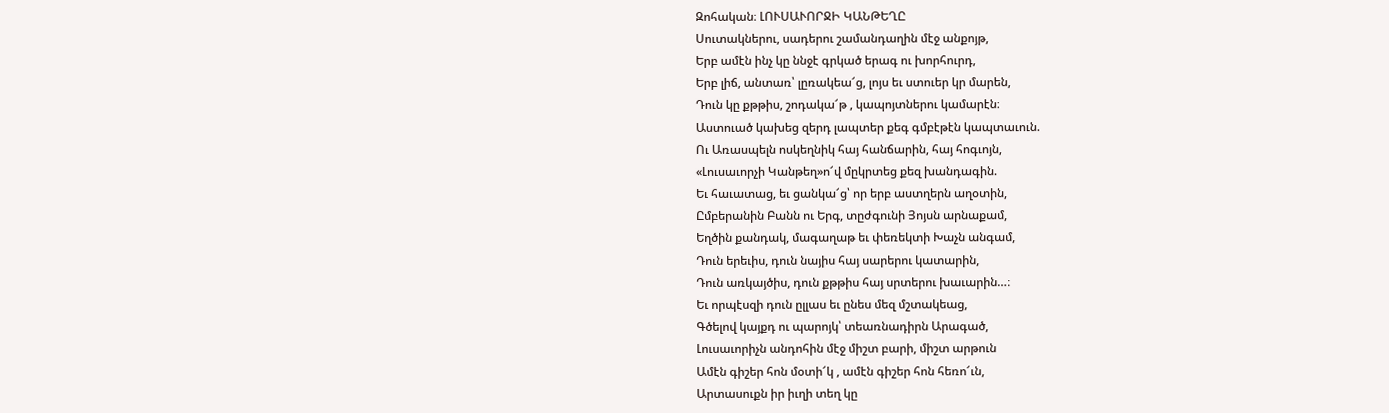Զոհական։ ԼՈՒՍԱՒՈՐՋԻ ԿԱՆԹԵՂԸ
Սուտակներու, սադերու շամանդաղին մէջ անքոյթ,
Երբ ամէն ինչ կը ննջէ գրկած երագ ու խորհուրդ,
Երբ լիճ, անտառ՝ լըռակեա՜ց, լոյս եւ ստուեր կր մարեն,
Դուն կը քթթիս, շոդակա՜թ , կապոյտներու կամարէն։
Աստուած կախեց զերդ լապտեր քեգ գմբէթէն կապտաւուն.
Ու Առասպելն ոսկեղնիկ հայ հանճարին, հայ հոգւոյն,
«Լուսաւորչի Կանթեղ»ո՜վ մըկրտեց քեզ խանդագին.
Եւ հաւատաց, եւ ցանկա՜ց՝ որ երբ աստղերն աղօտին,
Ըմբերանին Բանն ու Երգ, տըժգունի Յոյսն արնաքամ,
Եղծին քանդակ, մագաղաթ եւ փեռեկտի Խաչն անգամ,
Դուն երեւիս, դուն նայիս հայ սարերու կատարին,
Դուն առկայծիս, դուն քթթիս հայ սրտերու խաւարին…։
Եւ որպէսզի դուն ըլլաս եւ ընես մեզ մշտակեաց,
Գծելով կայքդ ու պարոյկ՝ տեառնադիրն Արագած,
Լուսաւորիչն անդոհին մէջ միշտ բարի, միշտ արթուն
Ամէն գիշեր հոն մօտի՜կ , ամէն գիշեր հոն հեռո՜ւն,
Արտասուքն իր իւղի տեղ կը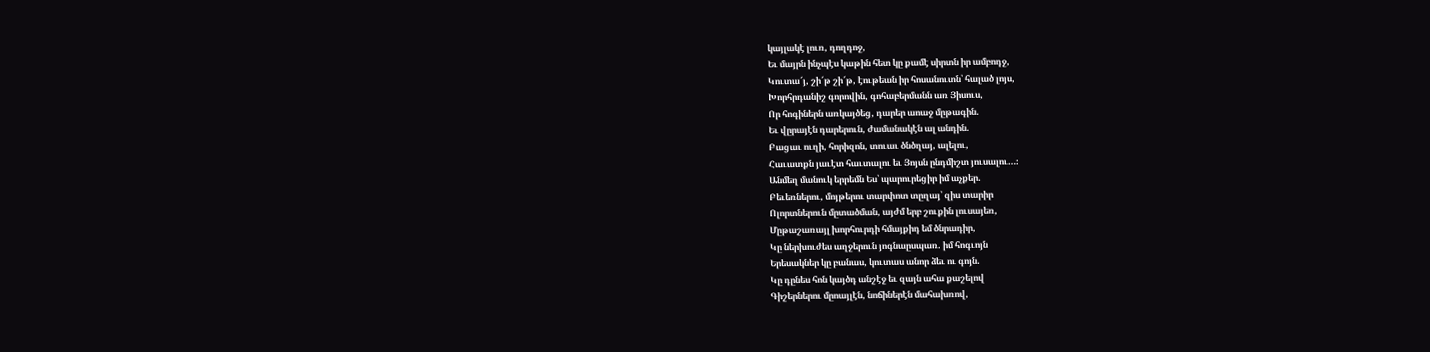կայլակէ լուռ, դողդոջ,
Եւ մայրն ինչպէս կաթին հետ կը քամէ սիրտն իր ամբոդջ,
Կուտա՜յ, շի՜թ շի՜թ, էութեան իր հոսանուտն՝ հալած լոյս,
Խորհրդանիշ գորովին, գոհաբերմանն առ Յիսուս,
Որ հոգիներն առկայծեց, դարեր աոաջ մըթագին.
Եւ վըրայէն դարերուն, ժամանակէն ալ անդին.
Բացաւ ուղի, հորիզոն, տուաւ ծնծղայ, ալելու,
Հաւատքն յաւէտ հաւտալու եւ Յոյսն ընդմիշտ յուսալու…։
Անմեղ մանուկ երրեմն Ես՝ պարուրեցիր իմ աչքեր.
Բեւեռներու, մոյթերու տարփոտ տըղայ՝ զիս տարիր
Ոլորտներուն մըտածման, այժմ երբ շուքին լուսայեռ,
Մըթաշառայլ խորհուրդի հմայքիդ եմ ծնրադիր,
Կը ներխուժես աղջերուն յոգնաըսպառ. իմ հոգւոյն
Երեսակներ կը բանաս, կուտաս անոր ձեւ ու գոյն.
Կը դընես հոն կայծդ անշէջ եւ զայն ահա քաշելով
Գիշերներու մըոայլէն, նոճիներէն մահախռով,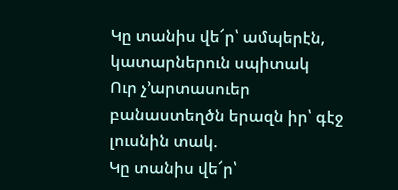Կը տանիս վե՜ր՝ ամպերէն, կատարներուն սպիտակ
Ուր չ՚արտասուեր բանաստեղծն երազն իր՝ գէջ լուսնին տակ.
Կը տանիս վե՜ր՝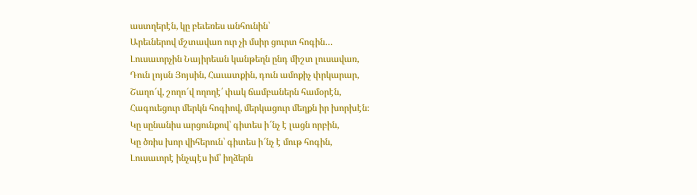աստղերէն, կը բեւեռես անհունին՝
Արեւներով մշտավաո ուր չի մսիր ցուրտ հոգին…
Լուսաւորչին Նայիրեան կանթեղն ընդ միշտ լուսավառ,
Դուն լոյսն Յոյսին, Հաւատքին, դուն ամոքիչ փրկարար,
Շաղո՜վ, շողո՜վ ողողէ՛ փակ ճամբաներն համօրէն,
Հագուեցուր մերկն հոգիով, մերկացուր մեղքն իր խորխէն։
Կը սընանիս արցունքով՝ գիտես ի՜նչ է լացն որբին,
Կը ծռիս խոր վիհերուն՝ գիտես ի՜նչ է մութ հոգին,
Լուսաւորէ ինչպէս իմ՝ իղձերն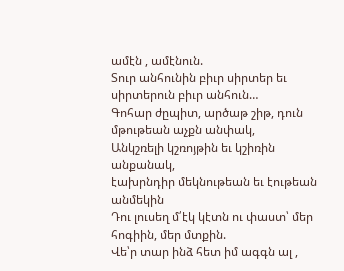ամէն , ամէնուն.
Տուր անհունին բիւր սիրտեր եւ սիրտերուն բիւր անհուն…
Գոհար ժըպիտ, արծաթ շիթ, դուն մթութեան աչքն անփակ,
Անկշռելի կշռոյթին եւ կշիռին անքանակ,
էախրնդիր մեկնութեան եւ էութեան անմեկին
Դու լուսեղ մ՛էկ կէտն ու փաստ՝ մեր հոգիին, մեր մտքին.
Վե՝ր տար ինձ հետ իմ ագգն ալ ,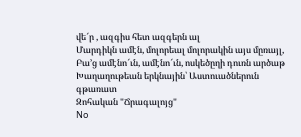վե՜ր , ազգիս հետ ազգերն ալ
Մարդիկն ամէն, մոլորեալ մոլորակին այս մըռայլ,
Բա՚ց ամէնո՜ւն, ամէնո՜ւն, ոսկեծըղի դուռն արծաթ
Խաղաղութեան երկնային՝ Աստուածներուն գթառատ
Զոհական "Ճրագալոյց"
No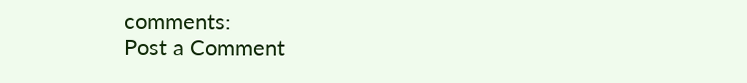comments:
Post a Comment